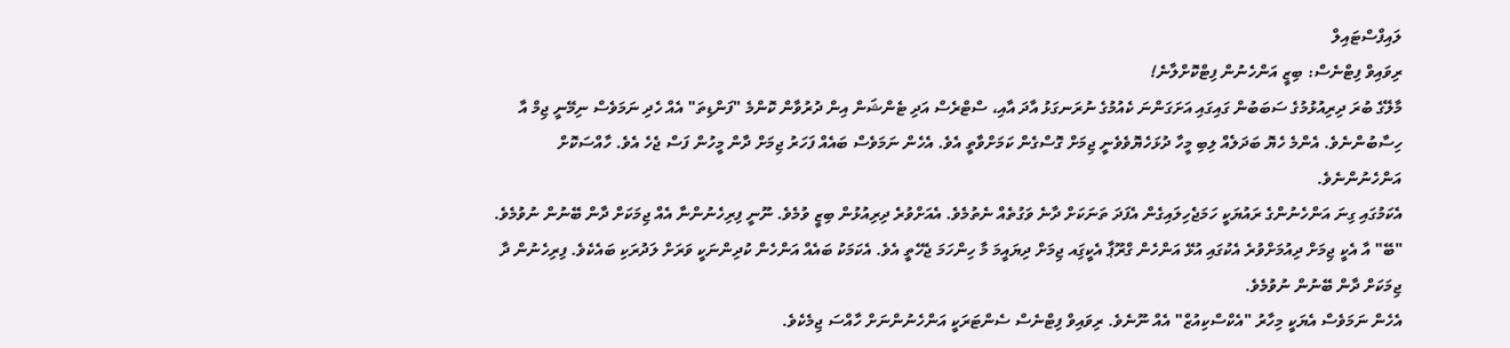ލައިފްސްޓައިލް
ރިވައިވް ފިޓްނެސް: ބިޒީ އަންހެނުން ފިޓްކޮށްލާނެ!
މާލޭގެ ބުރަ ދިރިއުޅުމުގެ ސަބަބުން ގައިގައި އަށަގަންނަ ކެއުމުގެ ނުރަނގަޅު އާދަ އާއި، ސްޓްރެސް އަދި ޓެންޝަން އިން ދުރުވާން ކޮންމެ "ފަންޑިތަ" އެއް ހެދި ނަމަވެސް ނިމޭނީ ޖިމް އާ ހިސާބުންނެވެ. އެންމެ ހެޔޮ ބަދަލެއް ލިބި މީހާ ދުޅަހެޔޮވެވެނީ ޖިމަށް ގޮސްގެން ކަމަށްވާތީ އެވެ. އެހެން ނަމަވެސް ބައެއް ފަހަރު ޖިމަށް ދާން މީހުން ފަސް ޖެހެ އެވެ. ހާއްސަކޮށް އަންހެނުންނެވެ.
އެކަމުގައި ގިނަ އަންހެނުންގެ ރައުޔަކީ ހަމަޖެހިލައިގެން އެފަދަ ތަނަކަށް ދާނެ ވަގުތެއް ނެތުމެވެ. އެއަށްވުރެ ދިރިއުޅުން ބިޒީ ވުމެވެ. ނޫނީ ފިރިހެނުންނާ އެއް ޖިމަކަށް ދާން ބޭނުން ނުވުމެވެ. "ބޭ" އާ އެކީ ޖިމަށް ދިއުމަށްވުރެ އެކުގައި އުޅޭ އަންހެން ގްރޫޕާ އެކީގަިއ ޖިމަށް ދިޔައީމަ މާ ހިންހަމަ ޖެހޭތީ އެވެ. އެކަމަކު ބައެއް އަންހެން ކުދިންނަކީ ވަރަށް ލަދުރަކި ބައެކެވެ. ފިރިހެނުން ދާ ޖިމަކަށް ދާން ބޭނުން ނުވުމެވެ.
އެހެން ނަމަވެސް އެޔަކީ މިހާރު "އެކްސްކިއުޒް" އެއް ނޫނެވެ. ރިވައިވް ފިޓްނެސް ސެންޓަރަކީ އަންހެނުންނަށް ހާއްސަ ޖިމެކެވެ.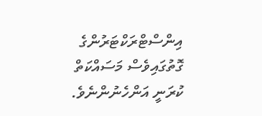އިންސްޓްރަކްޓަރުންގެ ގޮތުގައިވެސް މަސައްކަތް ކުރަނީ އަންހެނުންނެވެ.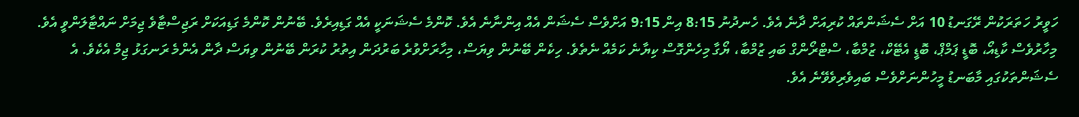ހަވީރު ހަތަރަކުން ރޭގަނޑު 10 އަށް ސެޝަންތައް ކުރިއަށް ދާނެ އެވެ. ހެނދުނު 8:15 އިން 9:15 އަށްވެސް ސެޝަން އެއް އިންނާނެ އެވެ. ކޮންމެ ސެޝަނަކީ އެއް ގަޑިއިރެވެ. ބޭނުން ކޮންމެ ގަޑިއަކަށް ރަޖިސްޓާވެ ޖިމަށް ނައްޓާލަންވީ އެވެ.
މިހާރުވެސް ކާޑިއޯ، ބޮޑީ ޕަމްޕް، ބޮޑީ އެޓޭކް، ޒުމްބާ، ސްޓްރޯންގް ބައި ޒުމްބާ، ޔޯގާ މިހެންގޮސް ކިޔާނެ ކަމެއް ނެތެވެ. ހިކެން ބޭނުން ވިޔަސް، މިހާރަށްވުރެ ބަރުދަން އިތުރު ކުރަން ބޭނުން ވިޔަސް ދާން އެންމެ ރަނގަޅު ޖިމް އެކެވެ. އެ ސެޝަންތަކުގައި މާބަނޑު މީހުންނަށްވެސް ބައިވެރިވެވޭނެ އެވެ.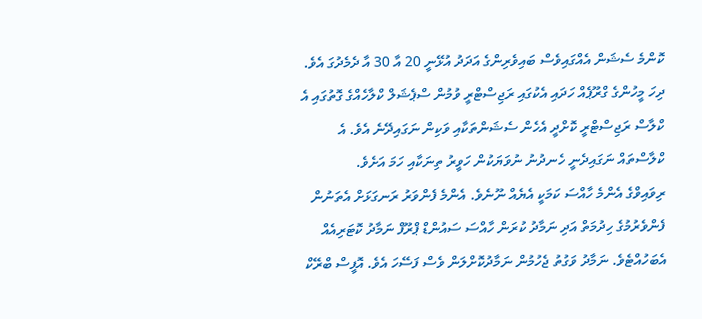ކޮންމެ ސެޝަން އެއްގައިވެސް ބައިވެރިންގެ އަދަދު އުޅޭނީ 20 އާ 30 އާ ދެމެދުގަ އެވެ. ދިހަ މީހުންގެ ގްރޫޕެއް ހަދައި އެކުގައި ރަޖިސްޓްރީ ވުމުން ސްޕެޝަލް ކްލާހެއްގެ ގޮތުގައި އެ ކްލާސް ރަޖިސްޓްރީ ކޮށްދީ އެހެން ސެޝަންތަކާއި ވަކިން ނަގައިދޭނެ އެވެ. އެ ކްލާސްތައް ނަގައިދެނީ ހެނދުނު ނުވަޔަކުން ހަވީރު ތިނަކާއި ހަމަ އަށެވެ.
ރިވައިވްގެ އެންމެ ހާއްސަ ކަމަކީ އެޔެއް ނޫނެވެ. އެންމެ ފެންވަރު ރަނގަޅަށް އެތަނުން ފެންވެރުމުގެ ހިދުމަތް އަދި ނަމާދު ކުރަން ހާއްސަ ސައުންޑް ޕްރޫފް ނަމާދު ކޮޓަރިއެއް އެބަހުއްޓެވެ. ނަމާދު ވަގުތު ޖެހުމުން ނަމާދުކޮށްލަން ވެސް ފަސޭހަ އެވެ. އޮފީސް ބްރޭކް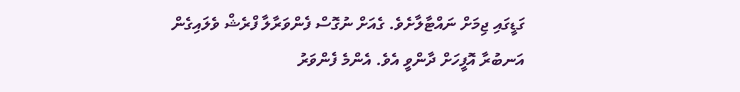ގަޑީގައި ޖިމަށް ނައްޓާލާށެވެ. ގެއަށް ނުގޮސް ފެންވަރާލާ ފްރެޝް ވެލައިގެން އަނބުރާ އޮފީހަށް ދާންވީ އެވެ. އެންމެ ފެންވަރު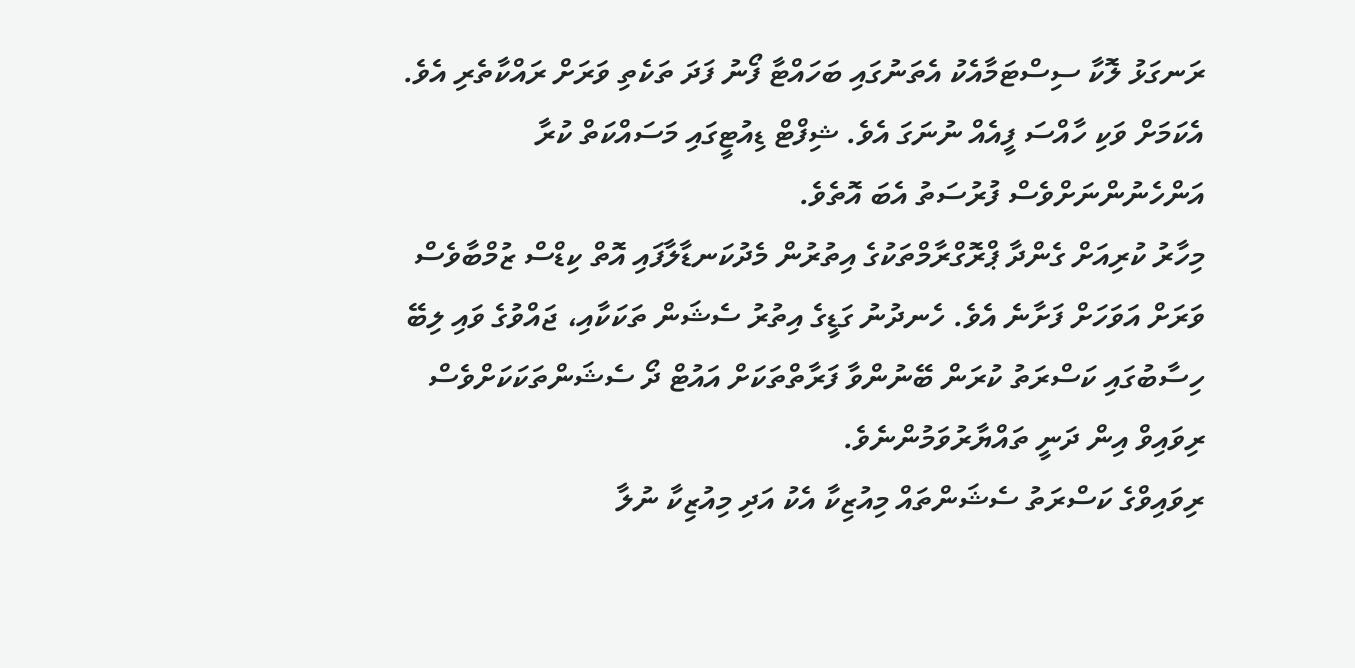ރަނގަޅު ލޮކާ ސިސްޓަމާއެކު އެތަނުގައި ބަހައްޓާ ފޯނު ފަދަ ތަކެތި ވަރަށް ރައްކާތެރި އެވެ. އެކަމަށް ވަކި ހާއްސަ ފީއެއް ނުނަގަ އެވެ. ޝިފްޓް ޑިއުޓީގައި މަސައްކަތް ކުރާ އަންހެނުންނަށްވެސް ފުރުސަތު އެބަ އޮތެވެ.
މިހާރު ކުރިއަށް ގެންދާ ޕްރޮގްރާމްތަކުގެ އިތުރުން މެދުކަނޑާލާފައި އޮތް ކިޑްސް ޒުމްބާވެސް ވަރަށް އަވަހަށް ފަށާނެ އެވެ. ހެނދުނު ގަޑީގެ އިތުރު ސެޝަން ތަކަކާއި، ޖައްވުގެ ވައި ލިބޭ ހިސާބުގައި ކަސްރަތު ކުރަން ބޭނުންވާ ފަރާތްތަކަށް އައުޓް ދޯ ސެޝަންތަކަކަށްވެސް ރިވައިވް އިން ދަނީ ތައްޔާރުވަމުންނެވެ.
ރިވައިވްގެ ކަސްރަތު ސެޝަންތައް މިއުޒިކާ އެކު އަދި މިއުޒިކާ ނުލާ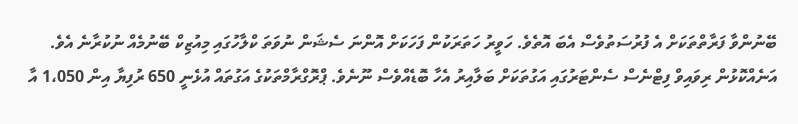ބޭނުންވާ ފަރާތްތަކަށް އެ ފުރުސަތުވެސް އެބަ އޮތެވެ. ހަވީރު ހަތަރަކުން ފަހަކަށް އޮންނަ ސެޝަން ނުވަތަ ކްލާހުގައި މިއުޒިކް ބޭނުމެއް ނުކުރާނެ އެވެ.
އަނެއްކޮޅުން ރިވައިވް ފިޓްނެސް ސެންޓަރުގައި އަގުތަކަށް ބަލާއިރު އެހާ ބޮޑެއްވެސް ނޫނެވެ. ޕްރޮގްރާމްތަކުގެ އަގުތައް އުޅެނީ 650 ރުފިޔާ އިން 1،050 އާ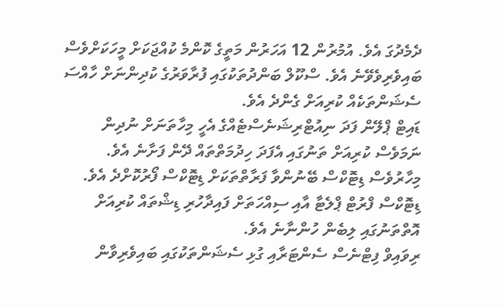ދެމެދުގަ އެވެ. އުމުރުން 12 އަހަރުން މަތީގެ ކޮންމެ ކުއްޖަކަށް މީހަކަށްވެސް ބައިވެރިވެވޭނެ އެވެ. ސްކޫލް ބަންދުތަކުގައި ފުރާވަރުގެ ކުދިންނަށް ހާއްސަ ސެޝަންތަކެއް ކުރިއަށް ގެންދެ އެވެ.
ޑައިޓް ޕްލޭން ފަދަ ނިއުޓްރިޝަނެސްޓެއްގެ އެހީ މިހާތަނަށް ނުދިން ނަމަވެސް ކުރިއަށް ތަނުގައި އެފަދަ ހިދުމަތްތައް ދޭން ފަށާނެ އެވެ. މިހާރުވެސް ޑިޓޮކްސް ބޭނުންވާ ފަރާތްތަކަށް ޑިޓޮކްސް ފޯރުކޮށްދެ އެވެ. ޑިޓޮކްސް ފްރުޓް ޕްލެޓާ އާއި ސިއްހަތަށް ފައިދާހުރި ޑިޝްތައް ކުރިއަށް އޮތްތަނުގައި ލިބެން ހުންނާނެ އެވެ.
ރިވައިވް ފިޓްނެސް ސެންޓަރާއި ގުޅި ސެޝަންތަކުގައި ބައިވެރިވާން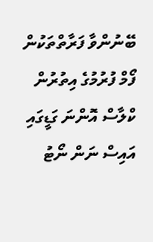ބޭނުންވާ ފަރާތްތަކުން ފޯމް ފުރުމުގެ އިތުރުން ކްލާސް އޮންނަ ގަޑީގައި އައިސް ނަން ނޯޓު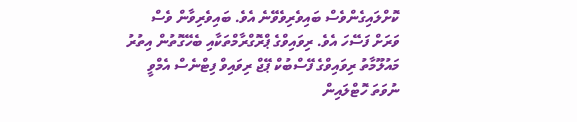ކޮށްލައިގެންވެސް ބައިވެރިވެވޭނެ އެވެ. ބައިވެރިވާން ވެސް ވަރަށް ފަސޭހަ އެވެ. ރިވައިވްގެ ޕްރޮގްރާމްތަކާއި ބެހޭގޮތުން އިތުރު މައުލޫމާތު ރިވައިވްގެ ފޭސްބުކް ޕޭޖް ރިވައިވް ފިޓްނެސް އެމްވީ ނުވަތަ ހޮޓްލައިން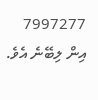7997277 އިން ލިބޭނެ އެވެ.